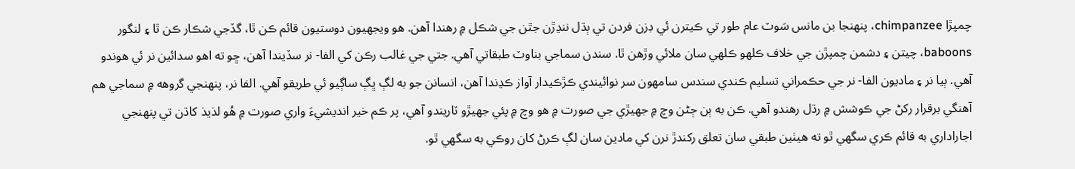چمپڙا chimpanzee، پنهنجا بن مانس سَوٽ عام طور تي ڪيترن ئي ڊزن فردن تي ٻڌل ننڍڙن جٿن جي شڪل ۾ رهندا آهن. هو ويجھيون دوستيون قائم ڪن ٿا، گڏجي شڪار ڪن ٿا ۽ لنگور baboons، چيتن ۽ دشمن چمپڙن جي خلاف ڪلهو ڪلهي سان ملائي وڙهن ٿا. سندن سماجي بناوٽ طبقاتي آهي. جتي جي غالب رڪن کي الفا- نر سڏيندا آهن، ڇو ته اهو سدائين نر ئي هوندو آهي. ٻيا نر ۽ ماديون الفا- نر جي حڪمراني تسليم ڪندي سندس سامهون سر نوائيندي ڪڙڪيدار آواز ڪڍندا آهن، انسانن جو به لڳ ڀڳ ساڳيو ئي طريقو آهي. الفا نر، پنهنجي گروهه ۾ سماجي هم آهنگي برقرار رکڻ جي ڪوشش ۾ رڌل رهندو آهي. ڪن به ٻن ڄڻن وچ ۾ جھيڙي جي صورت ۾ هو وچ ۾ پئي جھيڙو ٽاريندو آهي، پر ڪم خير انديشيءَ واري صورت ۾ هُو لذيذ کاڌن تي پنهنجي اجاراداري به قائم ڪري سگھي ٿو ته هيٺين طبقي سان تعلق رکندڙ نرن کي مادين سان لڳ ڪرڻ کان روڪي به سگھي ٿو.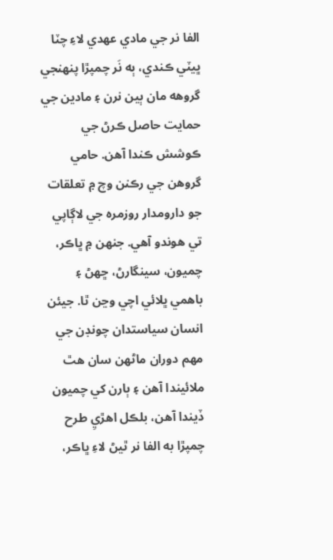الفا نر جي مادي عهدي لاءِ چٽا ڀيٽي ڪندي، ٻه نَر چمپڙا پنهنجي گروهه مان ٻين نرن ۽ مادين جي حمايت حاصل ڪرڻ جي ڪوشش ڪندا آهن. حامي گروهن جي رڪنن وچ ۾ تعلقات جو دارومدار روزمره جي لاڳاپي تي هوندو آهي. جنهن ۾ ڀاڪر، چميون، سينگارڻ، ڇهڻ ۽ باهمي ڀلائي اچي وڃن ٿا. جيئن انسان سياستدان چونڊن جي مهم دوران ماڻهن سان هٿ ملائيندا آهن ۽ ٻارن کي چميون ڏيندا آهن، بلڪل اهڙيِ طرح چمپڙا به الفا نر ٿيڻ لاءِ ڀاڪر،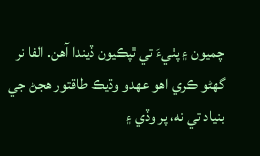چميون ۽ پٺيءَ تي ٿپڪيون ڏيندا آهن. الفا نر گھڻو ڪري اهو عهدو وڌيڪ طاقتور هجڻ جي بنياد تي نه، پر وڏي ۽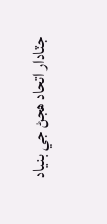جٽادار اتحاد هجڻ جي بنياد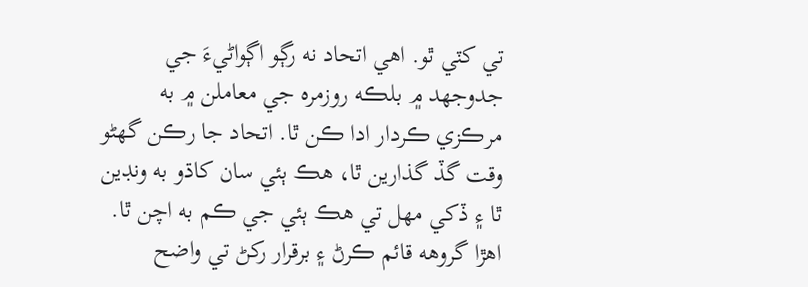تي کٽي ٿو. اهي اتحاد نه رڳو اڳواڻيءَ جي جدوجهد ۾ بلڪه روزمره جي معاملن ۾ به مرڪزي ڪردار ادا ڪن ٿا. اتحاد جا رڪن گھڻو وقت گڏ گذارين ٿا، هڪ ٻئي سان کاڌو به ونڊين ٿا ۽ ڏکي مهل تي هڪ ٻئي جي ڪم به اچن ٿا.
اهڙا گروهه قائم ڪرڻ ۽ برقرار رکڻ تي واضح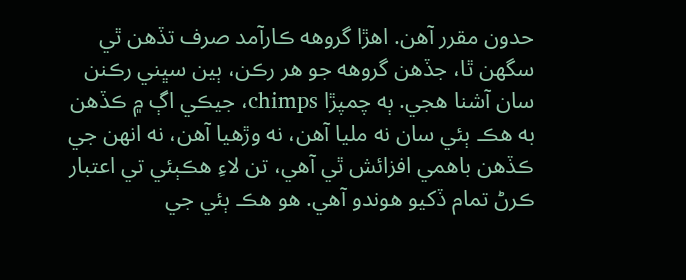حدون مقرر آهن. اهڙا گروهه ڪارآمد صرف تڏهن ٿي سگھن ٿا، جڏهن گروهه جو هر رڪن، ٻين سڀني رڪنن سان آشنا هجي. ٻه چمپڙا chimps، جيڪي اڳ ۾ ڪڏهن به هڪ ٻئي سان نه مليا آهن، نه وڙهيا آهن، نه انهن جي ڪڏهن باهمي افزائش ٿي آهي، تن لاءِ هڪٻئي تي اعتبار ڪرڻ تمام ڏکيو هوندو آهي. هو هڪ ٻئي جي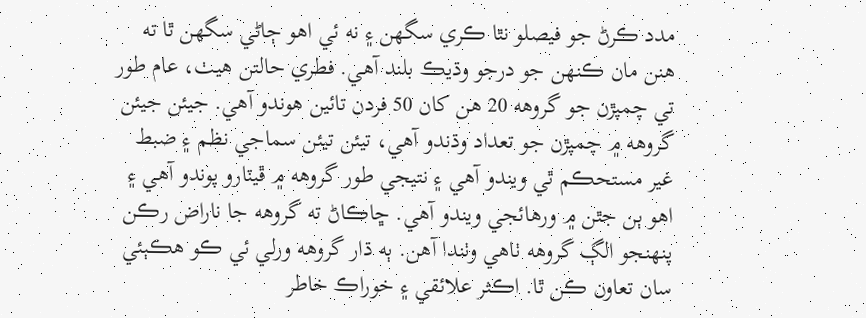مدد ڪرڻ جو فيصلو نٿا ڪري سگھن ۽ نه ئي اهو ڄاڻي سگھن ٿا ته هنن مان ڪنهن جو درجو وڌيڪ بلند آهي. فطري حالتن هيٺ، عام طور تي چمپڙن جو گروهه 20 هن کان 50 فردن تائين هوندو آهي. جيئن جيئن گروهه ۾ چمپڙن جو تعداد وڌندو آهي، تيئن تيئن سماجي نظم ۽ ضبط غير مستحڪم ٿي ويندو آهي ۽ نتيجي طور گروهه ۾ ڦيٽارو پوندو آهي ۽ اهو ٻن جٿن ۾ ورهائجي ويندو آهي. ڇاڪاڻ ته گروهه جا ناراض رڪن پنهنجو الڳ گروهه ٺاهي وٺندا آهن. ٻه ڌار گروهه ورلي ئي ڪو هڪٻئي سان تعاون ڪن ٿا. اڪثر علائقي ۽ خوراڪ خاطر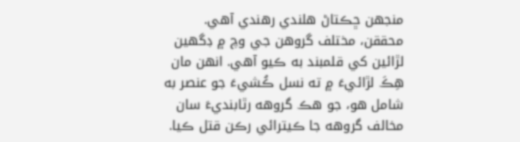منجھن ڇڪتاڻ هلندي رهندي آهي. محققن، مختلف گروهن جي وچ ۾ ڊگھين لڙائين کي قلمبند به ڪيو آهي. انهن مان هِڪَ لڙائيءَ ۾ ته نسل ڪُشيءَ جو عنصر به شامل هو، جو هڪ گروهه رٿابنديءَ سان مخالف گروهه جا ڪيترائي رڪن قتل ڪيا.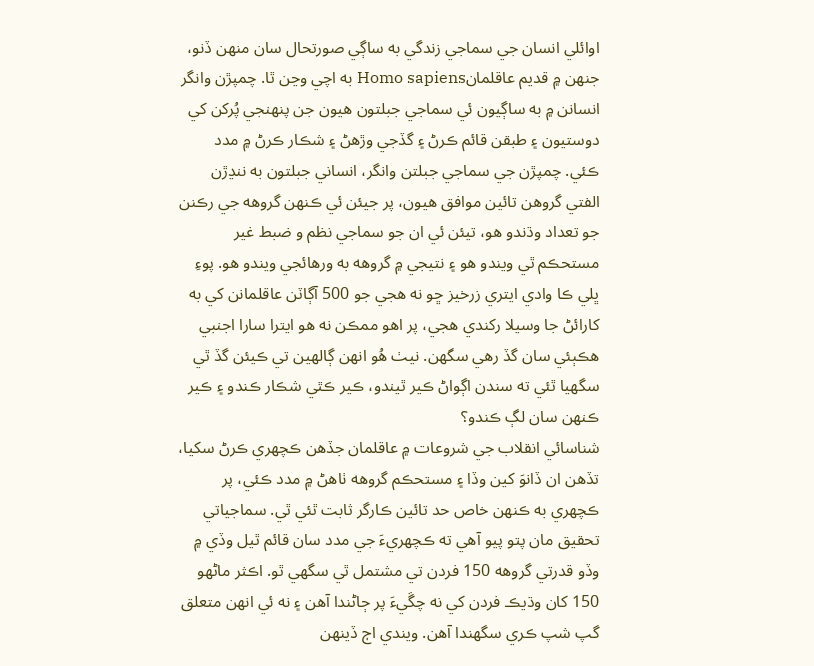اوائلي انسان جي سماجي زندگي به ساڳي صورتحال سان منهن ڏنو، جنهن ۾ قديم عاقلمانHomo sapiens به اچي وڃن ٿا. چمپڙن وانگر انسانن ۾ به ساڳيون ئي سماجي جبلتون هيون جن پنهنجي پُرکن کي دوستيون ۽ طبقن قائم ڪرڻ ۽ گڏجي وڙهڻ ۽ شڪار ڪرڻ ۾ مدد ڪئي. چمپڙن جي سماجي جبلتن وانگر، انساني جبلتون به ننڍڙن الفتي گروهن تائين موافق هيون، پر جيئن ئي ڪنهن گروهه جي رڪنن جو تعداد وڌندو هو، تيئن ئي ان جو سماجي نظم و ضبط غير مستحڪم ٿي ويندو هو ۽ نتيجي ۾ گروهه به ورهائجي ويندو هو. پوءِ ڀلي ڪا وادي ايتري زرخيز ڇو نه هجي جو 500 آڳاٽن عاقلمانن کي به کارائڻ جا وسيلا رکندي هجي، پر اهو ممڪن نه هو ايترا سارا اجنبي هڪٻئي سان گڏ رهي سگھن. نيٺ هُو انهن ڳالهين تي ڪيئن گڏ ٿي سگھيا ٿئي ته سندن اڳواڻ ڪير ٿيندو، ڪير ڪٿي شڪار ڪندو ۽ ڪير ڪنهن سان لڳ ڪندو؟
شناسائي انقلاب جي شروعات ۾ عاقلمان جڏهن ڪچهري ڪرڻ سکيا، تڏهن ان ڏانوَ کين وڏا ۽ مستحڪم گروهه ٺاهڻ ۾ مدد ڪئي، پر ڪچهري به ڪنهن خاص حد تائين ڪارگر ثابت ٿئي ٿي. سماجياتي تحقيق مان پتو پيو آهي ته ڪچهريءَ جي مدد سان قائم ٿيل وڏي ۾ وڏو قدرتي گروهه 150 فردن تي مشتمل ٿي سگھي ٿو. اڪثر ماڻهو 150 کان وڌيڪ فردن کي نه چڱيءَ پر ڄاڻندا آهن ۽ نه ئي انهن متعلق گپ شپ ڪري سگھندا آهن. ويندي اڄ ڏينهن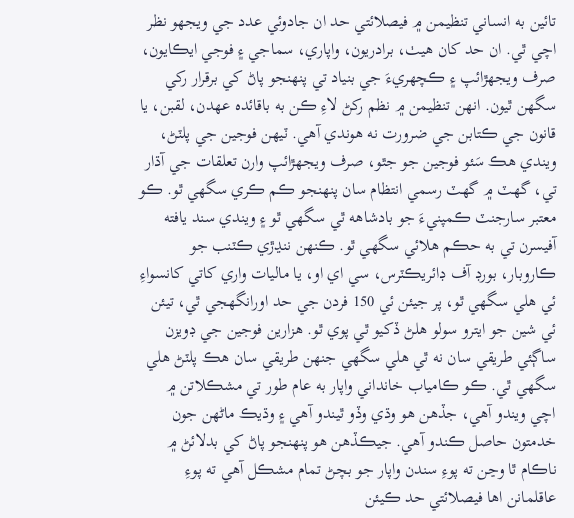تائين به انساني تنظيمن ۾ فيصلائتي حد ان جادوئي عدد جي ويجھو نظر اچي ٿي. ان حد کان هيٺ، برادريون، واپاري، سماجي ۽ فوجي ايڪايون، صرف ويجھڙائپ ۽ ڪچهريءَ جي بنياد تي پنهنجو پاڻ کي برقرار رکي سگھن ٿيون. انهن تنظيمن ۾ نظم رکڻ لاءِ ڪن به باقائده عهدن، لقبن، يا قانون جي ڪتابن جي ضرورت نه هوندي آهي. ٽيهن فوجين جي پلٽڻ، ويندي هڪ سَئو فوجين جو جٿو، صرف ويجھڙائپ وارن تعلقات جي آڌار تي، گھٽ ۾ گھٽ رسمي انتظام سان پنهنجو ڪم ڪري سگھي ٿو. ڪو معتبر سارجنٽ ڪمپنيءَ جو بادشاهه ٿي سگھي ٿو ۽ ويندي سند يافته آفيسرن تي به حڪم هلائي سگھي ٿو. ڪنهن ننڍڙي ڪٽنب جو ڪاروبار، بورڊ آف ڊائريڪٽرس، سي اي او، يا ماليات واري کاتي کانسواءِ ئي هلي سگھي ٿو، پر جيئن ئي 150 فردن جي حد اورانگھجي ٿي، تيئن ئي شين جو ايترو سولو هلڻ ڏکيو ٿي پوي ٿو. هزارين فوجين جي ڊويزن ساڳئي طريقي سان نه ٿي هلي سگھي جنهن طريقي سان هڪ پلٽڻ هلي سگھي ٿي. ڪو ڪامياب خانداني واپار به عام طور تي مشڪلاتن ۾ اچي ويندو آهي، جڏهن هو وڌي وڏو ٿيندو آهي ۽ وڌيڪ ماڻهن جون خدمتون حاصل ڪندو آهي. جيڪڏهن هو پنهنجو پاڻ کي بدلائڻ ۾ ناڪام ٿا وڃن ته پوءِ سندن واپار جو بچڻ تمام مشڪل آهي ته پوءِ عاقلمانن اها فيصلائتي حد ڪيئن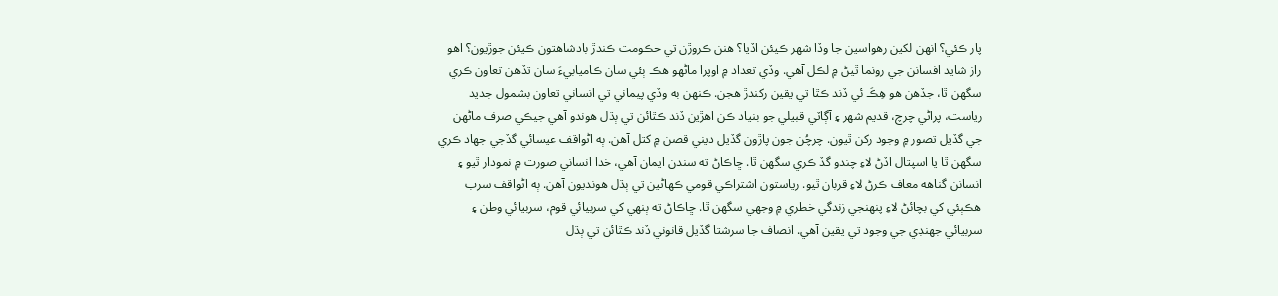پار ڪئي؟ انهن لکين رهواسين جا وڏا شهر ڪيئن اڏيا؟ هنن ڪروڙن تي حڪومت ڪندڙ بادشاهتون ڪيئن جوڙيون؟ اهو راز شايد افسانن جي رونما ٿيڻ ۾ لڪل آهي. وڏي تعداد ۾ اوپرا ماڻهو هڪ ٻئي سان ڪاميابيءَ سان تڏهن تعاون ڪري سگھن ٿا، جڏهن هو هِڪَ ئي ڏند ڪٿا تي يقين رکندڙ هجن. ڪنهن به وڏي پيماني تي انساني تعاون بشمول جديد رياست، پراڻي چرچ، قديم شهر ۽ آڳاٽي قبيلي جو بنياد ڪن اهڙين ڏند ڪٿائن تي ٻڌل هوندو آهي جيڪي صرف ماڻهن جي گڏيل تصور ۾ وجود رکن ٿيون. چرچُن جون پاڙون گڏيل ديني قصن ۾ کتل آهن. ٻه اڻواقف عيسائي گڏجي جهاد ڪري سگھن ٿا يا اسپتال اڏڻ لاءِ چندو گڏ ڪري سگھن ٿا. ڇاڪاڻ ته سندن ايمان آهي، خدا انساني صورت ۾ نمودار ٿيو ۽ انسانن گناهه معاف ڪرڻ لاءِ قربان ٿيو. رياستون اشتراڪي قومي ڪهاڻين تي ٻڌل هونديون آهن. ٻه اڻواقف سرب هڪٻئي کي بچائڻ لاءِ پنهنجي زندگي خطري ۾ وجھي سگھن ٿا. ڇاڪاڻ ته ٻنهي کي سربيائي قوم، سربيائي وطن ۽ سربيائي جھنڊي جي وجود تي يقين آهي. انصاف جا سرشتا گڏيل قانوني ڏند ڪٿائن تي ٻڌل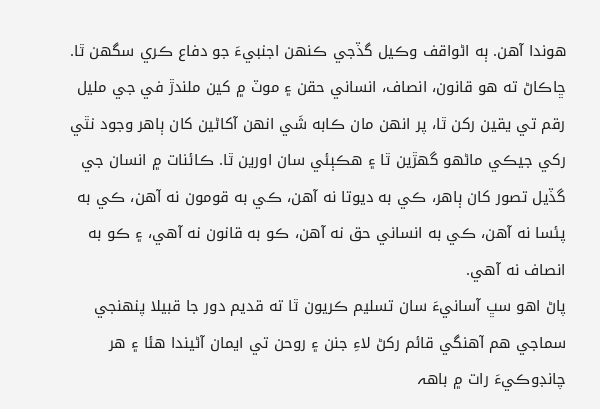هوندا آهن. ٻه اڻواقف وڪيل گڏجي ڪنهن اجنبيءَ جو دفاع ڪري سگھن ٿا. ڇاڪاڻ ته هو قانون، انصاف، انساني حقن ۽ موٽ ۾ کين ملندڙ في جي مليل رقم تي يقين رکن ٿا، پر انهن مان ڪابه شَي انهن آکاڻين کان ٻاهر وجود نٿي رکي جيڪي ماڻهو گھڙين ٿا ۽ هڪٻئي سان اورين ٿا. ڪائنات ۾ انسان جي گڏيل تصور کان ٻاهر، ڪي به ديوتا نه آهن، ڪي به قومون نه آهن، ڪي به پئسا نه آهن، ڪي به انساني حق نه آهن، ڪو به قانون نه آهي، ۽ ڪو به انصاف نه آهي.
پاڻ اهو سڀ آسانيءَ سان تسليم ڪريون ٿا ته قديم دور جا قبيلا پنهنجي سماجي هم آهنگي قائم رکڻ لاءِ جنن ۽ روحن تي ايمان آڻيندا هئا ۽ هر چانڊوڪيءَ رات ۾ باهہ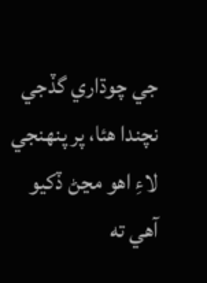جي چوڌاري گڏجي نچندا هئا، پر پنهنجي لاءِ اهو مڃڻ ڏکيو آهي ته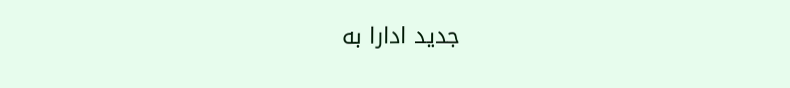جديد ادارا به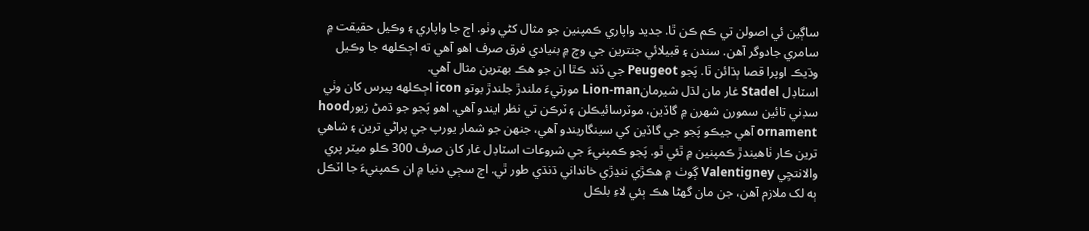ساڳين ئي اصولن تي ڪم ڪن ٿا. جديد واپاري ڪمپنين جو مثال کڻي وٺو. اڄ جا واپاري ۽ وڪيل حقيقت ۾ سامري جادوگر آهن. سندن ۽ قبيلائي جنترين جي وچ ۾ بنيادي فرق صرف اهو آهي ته اڄڪلهه جا وڪيل وڌيڪ اوپرا قصا ٻڌائن ٿا. پَجو Peugeot جي ڏند ڪٿا ان جو هڪ بهترين مثال آهي.
اسٽاڊل Stadel غار مان لڌل شيرمانLion-man مورتيءَ ملندڙ جلندڙ بوتو icon اڄڪلهه پيرس کان وٺي سڊني تائين سمورن شهرن ۾ گاڏين، موٽرسائيڪلن ۽ ٽرڪن تي نظر ايندو آهي. اهو پَجو جو ڌمڻ زيورhood ornament آهي جيڪو پَجو جي گاڏين کي سينگاريندو آهي، جنهن جو شمار يورپ جي پراڻي ترين ۽ شاهي ترين ڪار ٺاهيندڙ ڪمپنين ۾ ٿئي ٿو. پَجو ڪمپنيءَ جي شروعات اسٽاڊل غار کان صرف 300 ڪلو ميٽر پري والانتڃِي Valentigney ڳوٺ ۾ هڪڙي ننڍڙي خانداني ڌنڌي طور ٿي. اڄ سڄي دنيا ۾ ان ڪمپنيءَ جا اٽڪل ٻه لک ملازم آهن، جن مان گھڻا هڪ ٻئي لاءِ بلڪل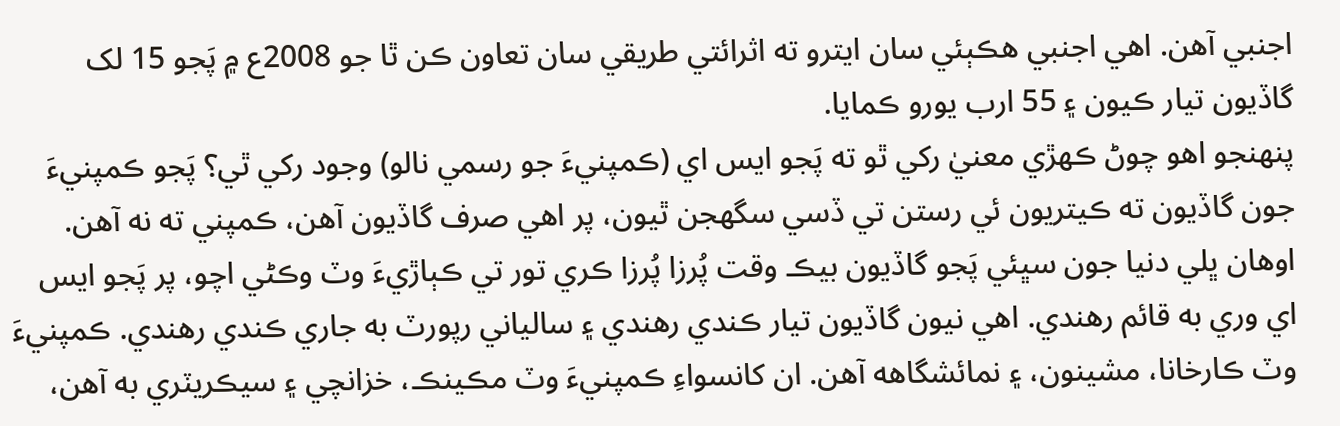اجنبي آهن. اهي اجنبي هڪٻئي سان ايترو ته اثرائتي طريقي سان تعاون ڪن ٿا جو 2008ع ۾ پَجو 15 لک گاڏيون تيار ڪيون ۽ 55 ارب يورو ڪمايا.
پنهنجو اهو چوڻ ڪهڙي معنيٰ رکي ٿو ته پَجو ايس اي (ڪمپنيءَ جو رسمي نالو) وجود رکي ٿي؟ پَجو ڪمپنيءَ جون گاڏيون ته ڪيتريون ئي رستن تي ڏسي سگھجن ٿيون، پر اهي صرف گاڏيون آهن، ڪمپني ته نه آهن. اوهان ڀلي دنيا جون سڀئي پَجو گاڏيون بيڪ وقت پُرزا پُرزا ڪري تور تي ڪٻاڙيءَ وٽ وڪڻي اچو، پر پَجو ايس اي وري به قائم رهندي. اهي نيون گاڏيون تيار ڪندي رهندي ۽ سالياني رپورٽ به جاري ڪندي رهندي. ڪمپنيءَ وٽ ڪارخانا، مشينون، ۽ نمائشگاهه آهن. ان کانسواءِ ڪمپنيءَ وٽ مڪينڪ، خزانچي ۽ سيڪريٽري به آهن،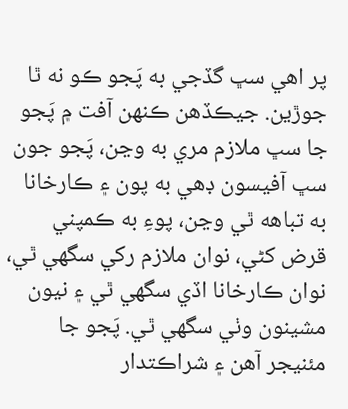پر اهي سڀ گڏجي به پَجو ڪو نه ٿا جوڙين. جيڪڏهن ڪنهن آفت ۾ پَجو جا سڀ ملازم مري به وڃن، پَجو جون سڀ آفيسون ڊهي به پون ۽ ڪارخانا به تباهه ٿي وڃن، پوءِ به ڪمپني قرض کڻي، نوان ملازم رکي سگھي ٿي، نوان ڪارخانا اڏي سگھي ٿي ۽ نيون مشينون وٺي سگھي ٿي. پَجو جا مئنيجر آهن ۽ شراڪتدار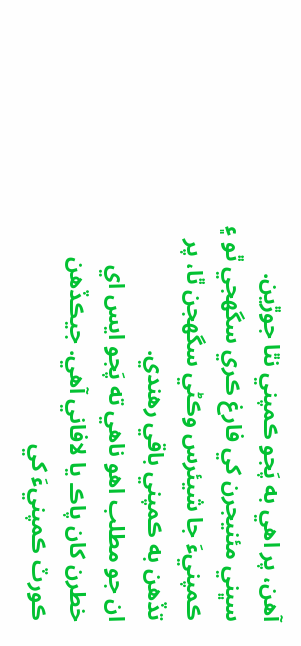آهن، پر اهي به پَجو ڪمپني نٿا جوڙين. سڀني مئنيجرن کي فارغ ڪري سگھجي ٿو ۽ ڪمپنيءَ جا شيئرس وڪڻي سگھجن ٿا، پر تڏهن به ڪمپني باقي رهندي.
ان جو مطلب اهو ناهي ته پَجو ايس اي خطرن کان پاڪ يا لافاني آهي. جيڪڏهن ڪورٽ ڪمپنيءَ کي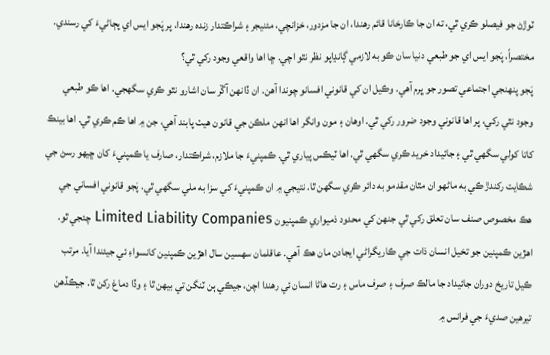ٽوڙڻ جو فيصلو ڪري ٿي، ته ان جا ڪارخانا قائم رهندا، ان جا مزدور، خزانچي، مئنيجر ۽ شراڪتدار زندہ رهندا، پر پَجو ايس اي پڄاڻيءَ کي رسندي. مختصراً، پَجو ايس اي جو طبعي دنيا سان ڪو به لازمي ڳانڍاپو نظر نٿو اچي. ڇا اها واقعي وجود رکي ٿي؟
پَجو پنهنجي اجتماعي تصور جو ڀرم آهي. وڪيل ان کي قانوني افسانو چوندا آهن. ان ڏانهن آڱر سان اشارو نٿو ڪري سگھجي. اها ڪو طبعي وجود نٿي رکي، پر اها قانوني وجود ضرور رکي ٿي. اوهان ۽ مون وانگر اها انهن ملڪن جي قانون هيٺ پابند آهي، جن ۾ اها ڪم ڪري ٿي. اها بينڪ کاتا کولي سگھي ٿي ۽ جائيداد خريد ڪري سگھي ٿي. اها ٽيڪس پياري ٿي. ڪمپنيءَ جا ملازم، شراڪتدار، صارف يا ڪمپنيءَ کان ڇيهو رسڻ جي شڪايت رکندڙ ڪي به ماڻهو ان مٿان مقدمو به دائر ڪري سگھن ٿا. نتيجي ۾ ان ڪمپنيءَ کي سزا به ملي سگھي ٿي. پَجو قانوني افساني جي هڪ مخصوص صنف سان تعلق رکي ٿي جنهن کي محدود ذميواري ڪمپنيون Limited Liability Companies چئجي ٿو. اهڙين ڪمپنين جو تخيل انسان ذات جي ڪاريگراڻي ايجادن مان هڪ آهي. عاقلمان سهسين سال اهڙين ڪمپنين کانسواءِ ئي جيئندا آيا. مرتب ڪيل تاريخ دوران جائيداد جا مالڪ صرف ۽ صرف ماس ۽ رت هاڻا انسان ئي رهندا اچن، جيڪي ٻن ٽنگن تي بيهن ٿا ۽ وڏا دماغ رکن ٿا. جيڪڏهن تيرهين صديءَ جي فرانس ۾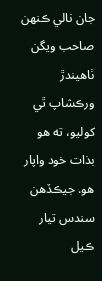جان نالي ڪنهن صاحب ويگن ٺاهيندڙ ورڪشاپ ٿي کوليو، ته هو بذات خود واپار هو. جيڪڏهن سندس تيار ڪيل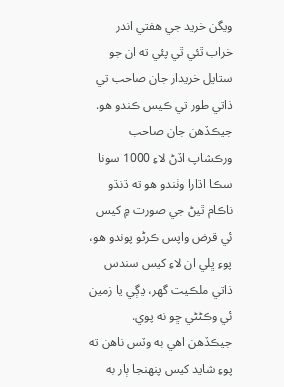ويگن خريد جي هفتي اندر خراب ٿئي ٿي پئي ته ان جو ستايل خريدار جان صاحب تي ذاتي طور تي ڪيس ڪندو هو. جيڪڏهن جان صاحب ورڪشاپ اڏڻ لاءِ 1000 سونا سڪا اڌارا وٺندو هو ته ڌنڌو ناڪام ٿيڻ جي صورت ۾ کيس ئي قرض واپس ڪرڻو پوندو هو، پوءِ ڀلي ان لاءِ کيس سندس ذاتي ملڪيت گھر، ڍڳي يا زمين ئي وڪڻڻي ڇو نه پوي. جيڪڏهن اهي به وٽس ناهن ته پوءِ شايد کيس پنهنجا ٻار به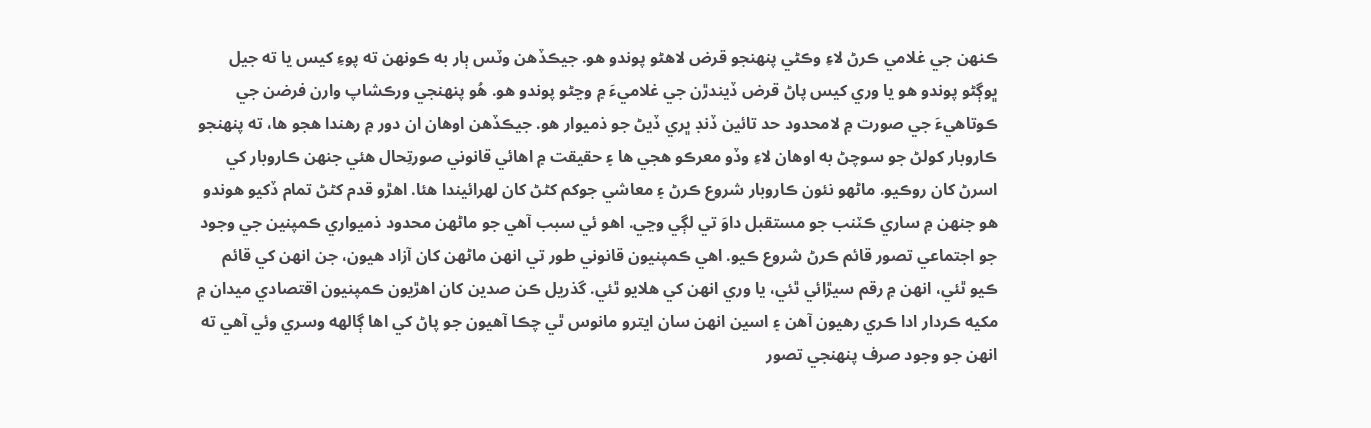ڪنهن جي غلامي ڪرڻ لاءِ وڪڻي پنهنجو قرض لاهڻو پوندو هو. جيڪڏهن وٽس ٻار به ڪونهن ته پوءِ کيس يا ته جيل ڀوڳڻو پوندو هو يا وري کيس پاڻ قرض ڏيندڙن جي غلاميءَ ۾ وڃڻو پوندو هو. هُو پنهنجي ورڪشاپ وارن فرضن جي ڪوتاهيءَ جي صورت ۾ لامحدود حد تائين ڏنڊ ڀري ڏيڻ جو ذميوار هو. جيڪڏهن اوهان ان دور ۾ رهندا هجو ها، ته پنهنجو ڪاروبار کولڻ جو سوچڻ به اوهان لاءِ وڏو معرڪو هجي ها ۽ حقيقت ۾ اهائي قانوني صورتِحال هئي جنهن ڪاروبار کي اسرڻ کان روڪيو. ماڻهو نئون ڪاروبار شروع ڪرڻ ۽ معاشي جوکم کڻڻ کان لهرائيندا هئا. اهڙو قدم کڻڻ تمام ڏکيو هوندو هو جنهن ۾ ساري ڪٽنب جو مستقبل داوَ تي لڳي وڃي. اهو ئي سبب آهي جو ماڻهن محدود ذميواري ڪمپنين جي وجود جو اجتماعي تصور قائم ڪرڻ شروع ڪيو. اهي ڪمپنيون قانوني طور تي انهن ماڻهن کان آزاد هيون، جن انهن کي قائم ڪيو ٿئي، انهن ۾ رقم سيڙائي ٿئي، يا وري انهن کي هلايو ٿئي. گذريل ڪن صدين کان اهڙيون ڪمپنيون اقتصادي ميدان ۾ مکيه ڪردار ادا ڪري رهيون آهن ۽ اسين انهن سان ايترو مانوس ٿي چڪا آهيون جو پاڻ کي اها ڳالهه وسري وئي آهي ته انهن جو وجود صرف پنهنجي تصور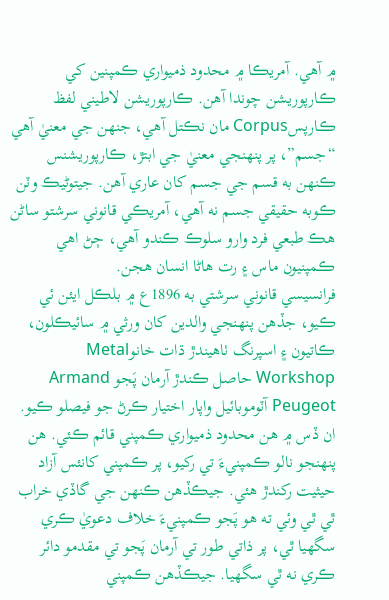۾ آهي. آمريڪا ۾ محدود ذميواري ڪمپنين کي ڪارپوريشن چوندا آهن. ڪارپوريشن لاطيني لفظ ڪارپسCorpus مان نڪتل آهي، جنهن جي معنيٰ آهي “جسم”، پر پنهنجي معنيٰ جي ابتڙ، ڪارپوريشنس ڪنهن به قسم جي جسم کان عاري آهن. جيتوڻيڪ وٽن ڪوبه حقيقي جسم نه آهي، آمريڪي قانوني سرشتو ساڻن هڪ طبعي فرد وارو سلوڪ ڪندو آهي، ڄڻ اهي ڪمپنيون ماس ۽ رت هاڻا انسان هجن.
فرانسيسي قانوني سرشتي به 1896ع ۾ بلڪل ايئن ئي ڪيو، جڏهن پنهنجي والدين کان ورثي ۾ سائيڪلون، ڪاتيون ۽ اسپرنگ ٺاهيندڙ ڌات خانوMetal Workshop حاصل ڪندڙ آرمان پَجو Armand Peugeot آٽوموبائيل واپار اختيار ڪرڻ جو فيصلو ڪيو. ان ڏس ۾ هن محدود ذميواري ڪمپني قائم ڪئي. هن پنهنجو نالو ڪمپنيءَ تي رکيو، پر ڪمپني کانئس آزاد حيثيت رکندڙ هئي. جيڪڏهن ڪنهن جي گاڏي خراب ٿي ٿي وئي ته هو پَجو ڪمپنيءَ خلاف دعويٰ ڪري سگھيا ٿي، پر ذاتي طور تي آرمان پَجو تي مقدمو دائر ڪري نه ٿي سگھيا. جيڪڏهن ڪمپني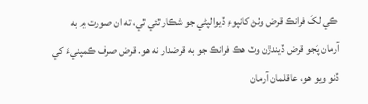ڪي لکَ فرانڪ قرض وٺڻ کانپوءِ ڏيوالپڻي جو شڪار ٿئي ٿي، ته ان صورت ۾ به آرمان پَجو قرض ڏيندڙن وٽ هڪ فرانڪ جو به قرضدار نه هو. قرض صرف ڪمپنيءَ کي ڏنو ويو هو، عاقلمان آرمان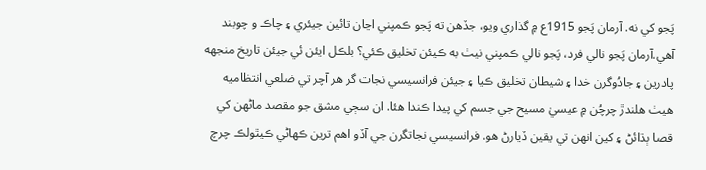پَجو کي نه. آرمان پَجو 1915ع ۾ گذاري ويو، جڏهن ته پَجو ڪمپني اڃان تائين جيئري ۽ چاڪ و چوبند آهي.آرمان پَجو نالي فرد، پَجو نالي ڪمپني نيٺ به ڪيئن تخليق ڪئي؟ بلڪل ايئن ئي جيئن تاريخ منجھه پادرين ۽ جادُوگرن خدا ۽ شيطان تخليق ڪيا ۽ جيئن فرانسيسي نجات گر هر آچر تي ضلعي انتظاميه هيٺ هلندڙ چرچُن ۾ عيسيٰ مسيح جي جسم کي پيدا ڪندا هئا. ان سڄي مشق جو مقصد ماڻهن کي قصا ٻڌائڻ ۽ کين انهن تي يقين ڏيارڻ هو. فرانسيسي نجاتگرن جي آڏو اهم ترين ڪهاڻي ڪيٿولڪ چرچ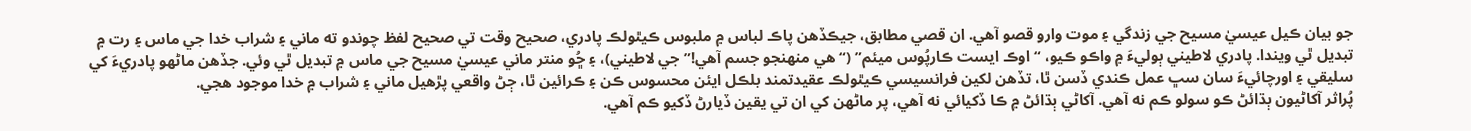جو بيان ڪيل عيسيٰ مسيح جي زندگي ۽ موت وارو قصو آهي. ان قصي مطابق، جيڪڏهن پاڪ لباس ۾ ملبوس ڪيٿولڪ پادري، صحيح وقت تي صحيح لفظ چوندو ته ماني ۽ شراب خدا جي ماس ۽ رت ۾ تبديل ٿي ويندا. پادري لاطيني ٻوليءَ ۾ واڪو ڪيو، “اوڪ ايست ڪارپُوس ميئم” (“هي منهنجو جسم آهي!” جي لاطيني)، ۽ ڇُو منتر ماني عيسيٰ مسيح جي ماس ۾ تبديل ٿي وئي. جڏهن ماڻهو پادريءَ کي سليقي ۽ اورچائيءَ سان سڀ عمل ڪندي ڏسن ٿا، تڏهن لکين فرانسيسي ڪيٿولڪ عقيدتمند بلڪل ايئن محسوس ڪن ۽ ڪرائين ٿا، ڄڻ واقعي پڙهيل ماني ۽ شراب ۾ خدا موجود هجي.
پُراثر آکاڻيون ٻڌائڻ ڪو سولو ڪم نه آهي. آکاڻي ٻڌائڻ ۾ ڪا ڏکيائي نه آهي، پر ماڻهن کي ان تي يقين ڏيارڻ ڏکيو ڪم آهي.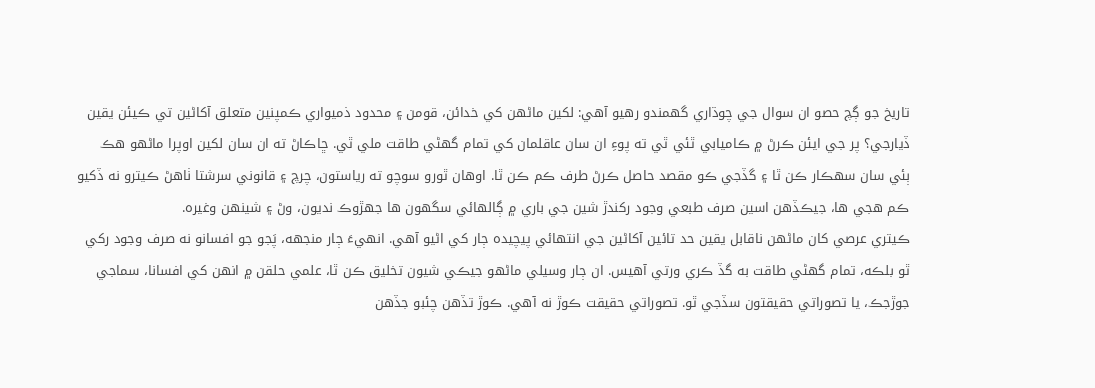تاريخ جو ڳچ حصو ان سوال جي چوڌاري گھمندو رهيو آهي: لکين ماڻهن کي خدائن، قومن ۽ محدود ذميواري ڪمپنين متعلق آکاڻين تي ڪيئن يقين ڏيارجي؟ پر جي ايئن ڪرڻ ۾ ڪاميابي ٿئي ٿي ته پوءِ ان سان عاقلمان کي تمام گھڻي طاقت ملي ٿي. ڇاڪاڻ ته ان سان لکين اوپرا ماڻهو هڪ ٻئي سان سهڪار ڪن ٿا ۽ گڏجي ڪو مقصد حاصل ڪرڻ طرف ڪم ڪن ٿا. اوهان ٿورو سوچو ته رياستون، چرچ ۽ قانوني سرشتا ٺاهڻ ڪيترو نه ڏکيو ڪم هجي ها، جيڪڏهن اسين صرف طبعي وجود رکندڙ شين جي باري ۾ ڳالهائي سگھون ها جھڙوڪ نديون، وڻ ۽ شينهن وغيرہ.
ڪيتري عرصي کان ماڻهن ناقابل يقين حد تائين آکاڻين جي انتهائي پيچيده ڄار کي اڻيو آهي. انهيءَ ڄار منجھه، پَجو جو افسانو نه صرف وجود رکي ٿو بلڪه، تمام گھڻي طاقت به گڏ ڪري ورتي آهيس. ان ڄار وسيلي ماڻهو جيڪي شيون تخليق ڪن ٿا، علمي حلقن ۾ انهن کي افسانا، سماجي جوڙجڪ، يا تصوراتي حقيقتون سڏجي ٿو. تصوراتي حقيقت ڪوڙ نه آهي. ڪوڙ تڏهن چئبو جڏهن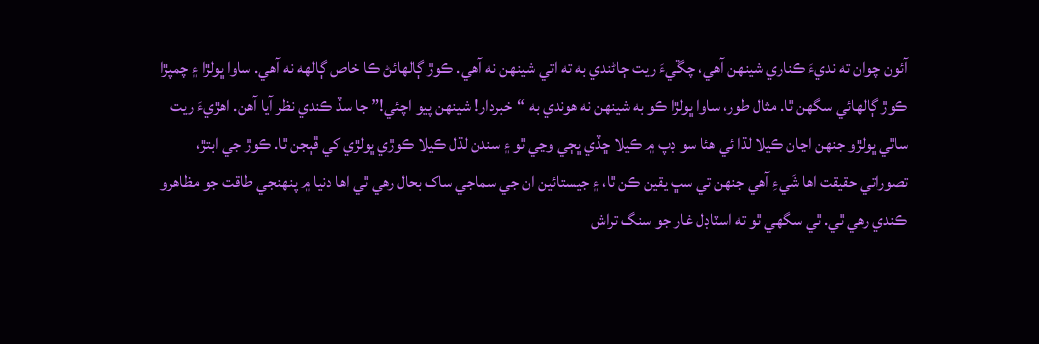آئون چوان ته نديءَ ڪناري شينهن آهي، چڱيءَ ريت ڄاڻندي به ته اتي شينهن نه آهي. ڪوڙ ڳالهائڻ ڪا خاص ڳالهه نه آهي. ساوا ڀولڙا ۽ چمپڙا ڪوڙ ڳالهائي سگھن ٿا. مثال طور، ساوا ڀولڙا ڪو به شينهن نه هوندي به “خبردار! شينهن پيو اچئي!” جا سڏ ڪندي نظر آيا آهن. اهڙيءَ ريت ساٿي ڀولڙو جنهن اڃان ڪيلا لڌا ئي هئا سو ڊپ ۾ ڪيلا ڇڏي ڀڄي وڃي ٿو ۽ سندن لڌل ڪيلا ڪوڙي ڀولڙي کي ڦٻجن ٿا. ڪوڙ جي ابتڙ، تصوراتي حقيقت اها شَيءِ آهي جنهن تي سڀ يقين ڪن ٿا، ۽ جيستائين ان جي سماجي ساک بحال رهي ٿي اها دنيا ۾ پنهنجي طاقت جو مظاهرو ڪندي رهي ٿي. ٿي سگھي ٿو ته اسٽاڊل غار جو سنگ تراش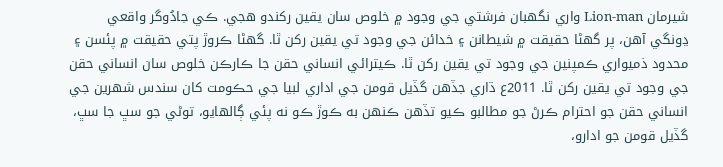شيرمان Lion-man واري نگهبان فرشتي جي وجود ۾ خلوص سان يقين رکندو هجي. ڪي جادُوگر واقعي ڍونگي آهن، پر گھڻا حقيقت ۾ شيطانن ۽ خدائن جي وجود تي يقين رکن ٿا. گھڻا ڪروڙ پتي حقيقت ۾ پئسن ۽ محدود ذميواري ڪمپنين جي وجود تي يقين رکن ٿا. ڪيترائي انساني حقن جا ڪارڪن خلوص سان انساني حقن جي وجود تي يقين رکن ٿا. 2011ع ڌاري جڏهن گڏيل قومن جي اداري لبيا جي حڪومت کان سندس شهرين جي انساني حقن جو احترام ڪرڻ جو مطالبو ڪيو تڏهن ڪنهن به ڪوڙ ڪو نه پئي ڳالهايو، توڻي جو سڀ جا سڀ، گڏيل قومن جو ادارو،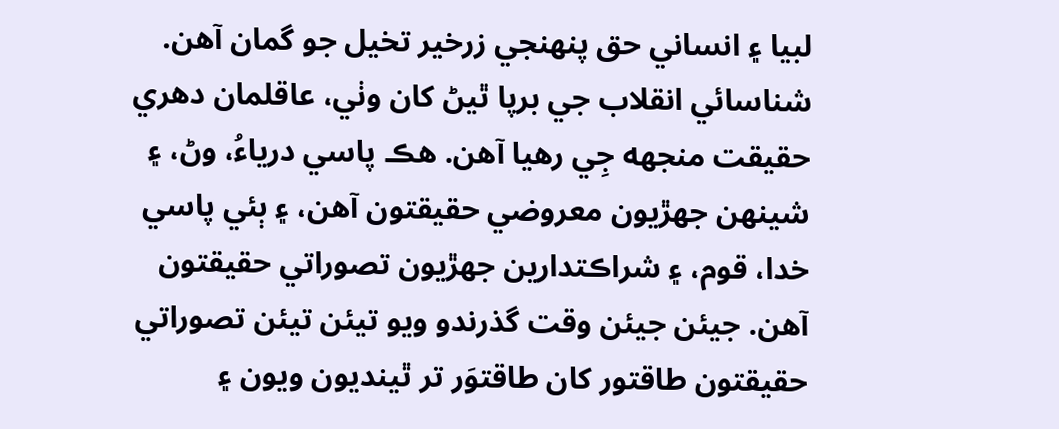لبيا ۽ انساني حق پنهنجي زرخير تخيل جو گمان آهن.
شناسائي انقلاب جي برپا ٿيڻ کان وٺي، عاقلمان دهري حقيقت منجھه جِي رهيا آهن. هڪ پاسي درياءُ، وڻ، ۽ شينهن جهڙيون معروضي حقيقتون آهن، ۽ ٻئي پاسي خدا، قوم، ۽ شراڪتدارين جهڙيون تصوراتي حقيقتون آهن. جيئن جيئن وقت گذرندو ويو تيئن تيئن تصوراتي حقيقتون طاقتور کان طاقتوَر تر ٿينديون ويون ۽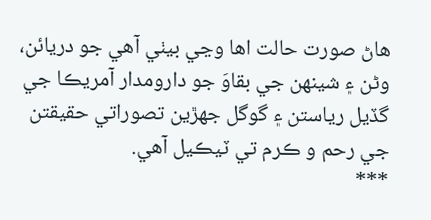هاڻ صورت حالت اها وڃي بيٺي آهي جو دريائن، وڻن ۽ شينهن جي بقاوَ جو دارومدار آمريڪا جي گڏيل رياستن ۽ گوگل جهڙين تصوراتي حقيقتن جي رحم و ڪرم تي ٽيڪيل آهي.
***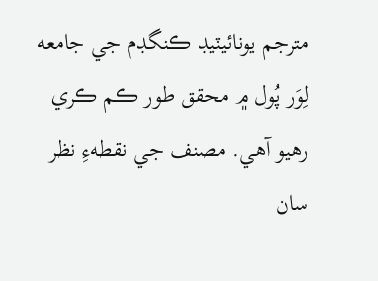مترجم يونائيٽيڊ ڪنگڊم جي جامعه لِوَر پُول ۾ محقق طور ڪم ڪري رهيو آهي. مصنف جي نقطهءِ نظر سان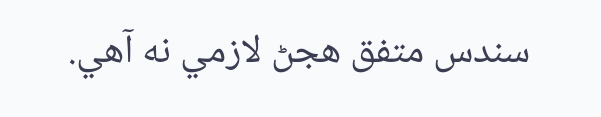سندس متفق هجڻ لازمي نه آهي.